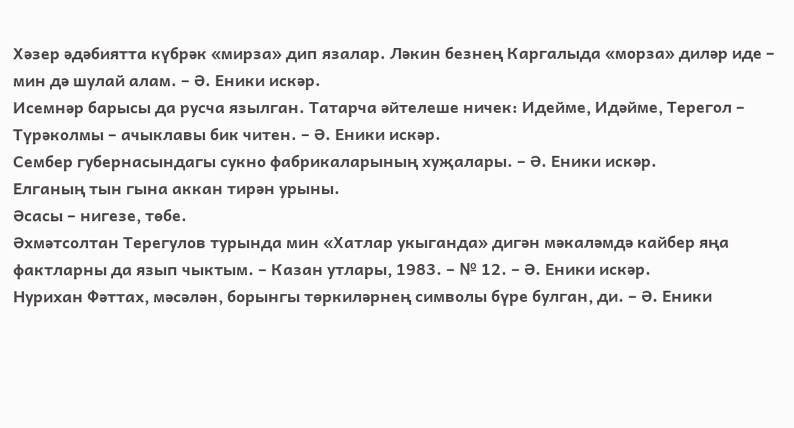Хәзер әдәбиятта күбрәк «мирза» дип язалар. Ләкин безнең Каргалыда «морза» диләр иде – мин дә шулай алам. – Ә. Еники искәр.
Исемнәр барысы да русча язылган. Татарча әйтелеше ничек: Идейме, Идәйме, Терегол – Түрәколмы – ачыклавы бик читен. – Ә. Еники искәр.
Сембер губернасындагы сукно фабрикаларының хуҗалары. – Ә. Еники искәр.
Елганың тын гына аккан тирән урыны.
Әсасы – нигезе, төбе.
Әхмәтсолтан Терегулов турында мин «Хатлар укыганда» дигән мәкаләмдә кайбер яңа фактларны да язып чыктым. – Казан утлары, 1983. – № 12. – Ә. Еники искәр.
Нурихан Фәттах, мәсәлән, борынгы төркиләрнең символы бүре булган, ди. – Ә. Еники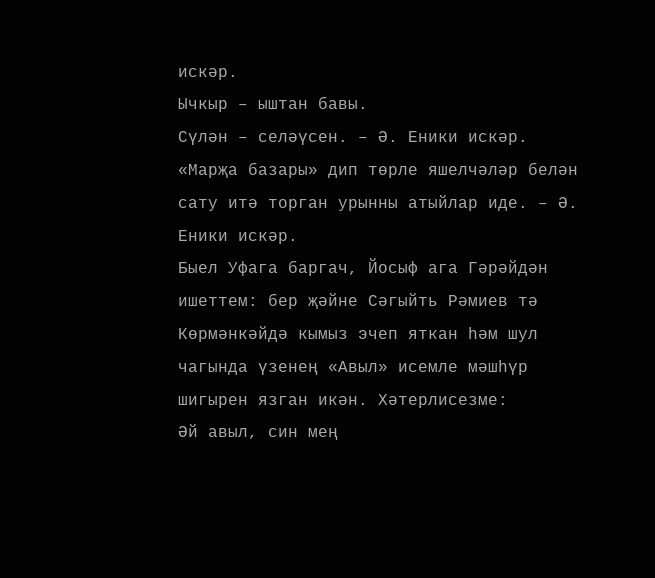искәр.
Ычкыр – ыштан бавы.
Сүлән – селәүсен. – Ә. Еники искәр.
«Марҗа базары» дип төрле яшелчәләр белән сату итә торган урынны атыйлар иде. – Ә. Еники искәр.
Быел Уфага баргач, Йосыф ага Гәрәйдән ишеттем: бер җәйне Сәгыйть Рәмиев тә Көрмәнкәйдә кымыз эчеп яткан һәм шул чагында үзенең «Авыл» исемле мәшһүр шигырен язган икән. Хәтерлисезме:
Әй авыл, син мең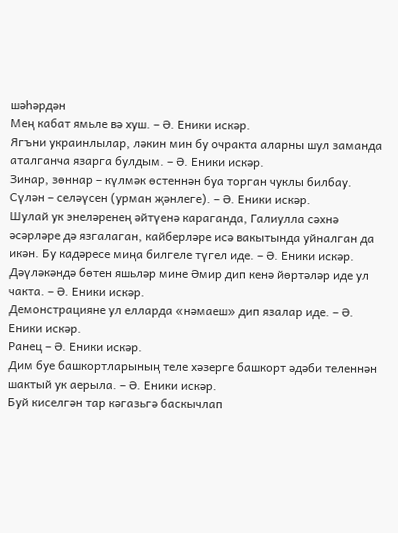шәһәрдән
Мең кабат ямьле вә хуш. – Ә. Еники искәр.
Ягъни украинлылар, ләкин мин бу очракта аларны шул заманда аталганча язарга булдым. – Ә. Еники искәр.
Зинар, зөннар – күлмәк өстеннән буа торган чуклы билбау.
Сүлән – селәүсен (урман җәнлеге). – Ә. Еники искәр.
Шулай ук энеләренең әйтүенә караганда, Галиулла сәхнә әсәрләре дә язгалаган, кайберләре исә вакытында уйналган да икән. Бу кадәресе миңа билгеле түгел иде. – Ә. Еники искәр.
Дәүләкәндә бөтен яшьләр мине Әмир дип кенә йөртәләр иде ул чакта. – Ә. Еники искәр.
Демонстрацияне ул елларда «нәмаеш» дип язалар иде. – Ә. Еники искәр.
Ранец – Ә. Еники искәр.
Дим буе башкортларының теле хәзерге башкорт әдәби теленнән шактый ук аерыла. – Ә. Еники искәр.
Буй киселгән тар кәгазьгә баскычлап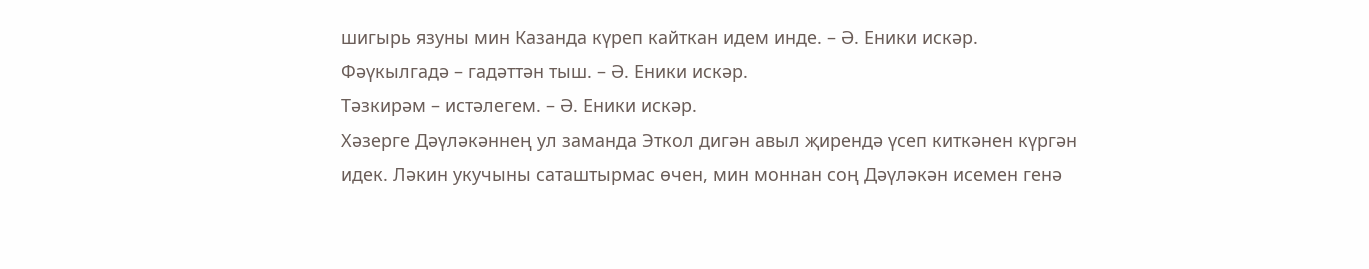шигырь язуны мин Казанда күреп кайткан идем инде. – Ә. Еники искәр.
Фәүкылгадә – гадәттән тыш. – Ә. Еники искәр.
Тәзкирәм – истәлегем. – Ә. Еники искәр.
Хәзерге Дәүләкәннең ул заманда Эткол дигән авыл җирендә үсеп киткәнен күргән идек. Ләкин укучыны саташтырмас өчен, мин моннан соң Дәүләкән исемен генә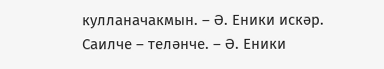кулланачакмын. – Ә. Еники искәр.
Саилче – теләнче. – Ә. Еники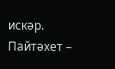искәр.
Пайтәхет –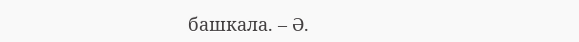башкала. – Ә.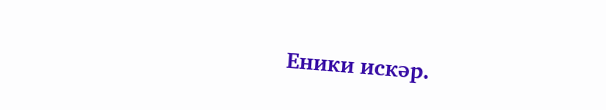Еники искәр.